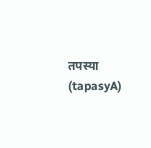तपस्या (tapasyA)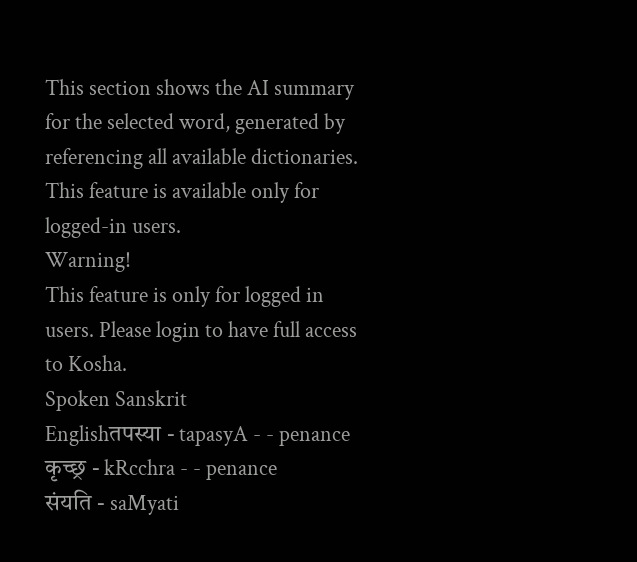This section shows the AI summary for the selected word, generated by referencing all available dictionaries. This feature is available only for logged-in users.
Warning!
This feature is only for logged in users. Please login to have full access to Kosha.
Spoken Sanskrit
Englishतपस्या - tapasyA - - penance
कृच्छ्र - kRcchra - - penance
संयति - saMyati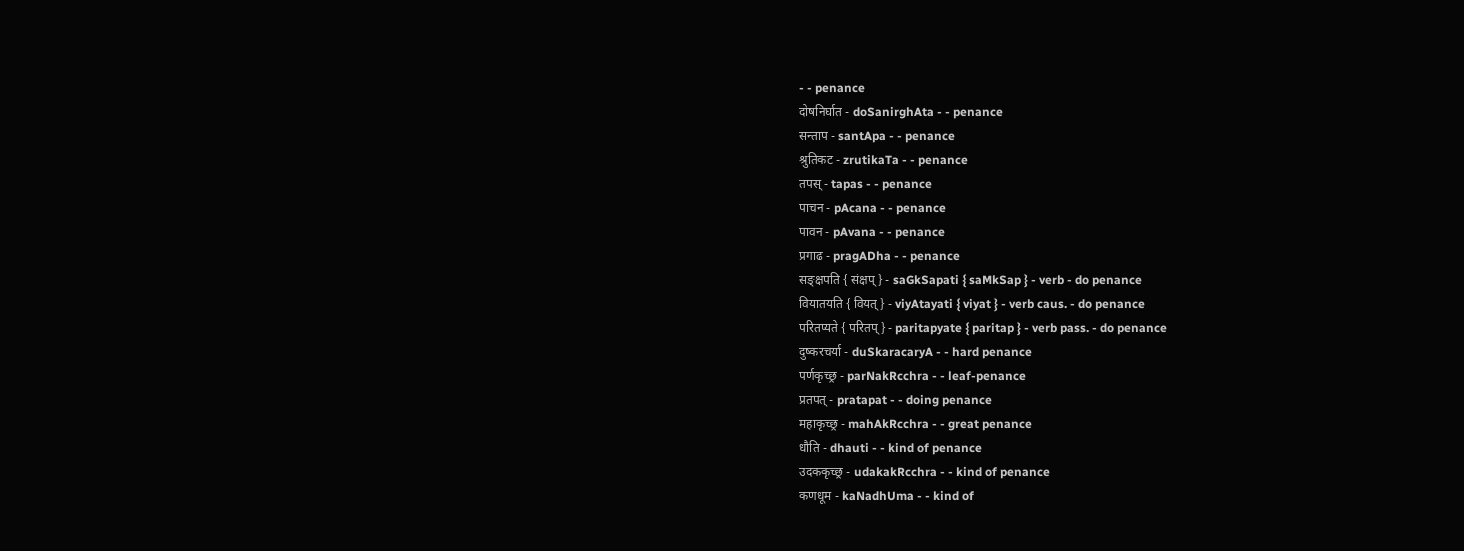- - penance
दोषनिर्घात - doSanirghAta - - penance
सन्ताप - santApa - - penance
श्रुतिकट - zrutikaTa - - penance
तपस् - tapas - - penance
पाचन - pAcana - - penance
पावन - pAvana - - penance
प्रगाढ - pragADha - - penance
सङ्क्षपति { संक्षप् } - saGkSapati { saMkSap } - verb - do penance
वियातयति { वियत् } - viyAtayati { viyat } - verb caus. - do penance
परितप्यते { परितप् } - paritapyate { paritap } - verb pass. - do penance
दुष्करचर्या - duSkaracaryA - - hard penance
पर्णकृच्छ्र - parNakRcchra - - leaf-penance
प्रतपत् - pratapat - - doing penance
महाकृच्छ्र - mahAkRcchra - - great penance
धौति - dhauti - - kind of penance
उदककृच्छ्र - udakakRcchra - - kind of penance
कणधूम - kaNadhUma - - kind of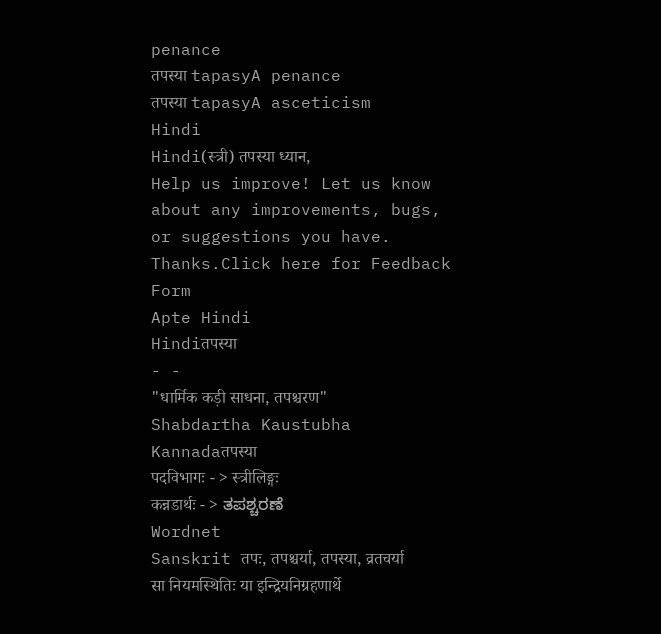penance
तपस्या tapasyA penance
तपस्या tapasyA asceticism
Hindi
Hindi(स्त्री) तपस्या ध्यान,
Help us improve! Let us know about any improvements, bugs, or suggestions you have. Thanks.Click here for Feedback Form
Apte Hindi
Hindiतपस्या
- -
"धार्मिक कड़ी साधना, तपश्चरण"
Shabdartha Kaustubha
Kannadaतपस्या
पदविभागः - > स्त्रीलिङ्गः
कन्नडार्थः - > ತಪಶ್ಚರಣೆ
Wordnet
Sanskrit तपः, तपश्चर्या, तपस्या, व्रतचर्या
सा नियमस्थितिः या इन्द्रियनिग्रहणार्थे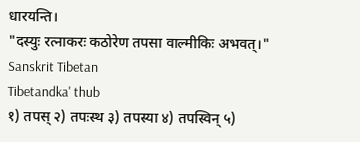धारयन्ति।
"दस्युः रत्नाकरः कठोरेण तपसा वाल्मीकिः अभवत्।"
Sanskrit Tibetan
Tibetandka' thub
१) तपस् २) तपःस्थ ३) तपस्या ४) तपस्विन् ५)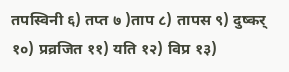तपस्विनी ६) तप्त ७ )ताप ८) तापस ९) दुष्कर् १०) प्रव्रजित ११) यति १२) विप्र १३)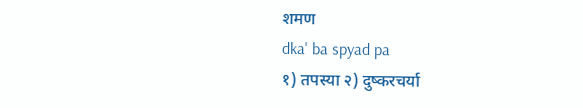शमण
dka' ba spyad pa
१) तपस्या २) दुष्करचर्या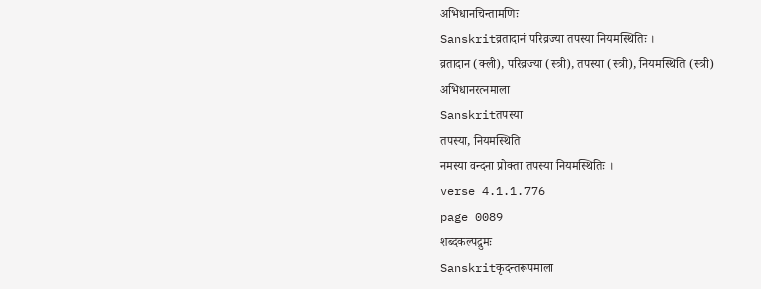अभिधानचिन्तामणिः
Sanskritव्रतादानं परिव्रज्या तपस्या नियमस्थितिः ।
व्रतादान (क्ली), परिव्रज्या (स्त्री), तपस्या (स्त्री), नियमस्थिति (स्त्री)
अभिधानरत्नमाला
Sanskritतपस्या
तपस्या, नियमस्थिति
नमस्या वन्दना प्रोक्ता तपस्या नियमस्थितिः ।
verse 4.1.1.776
page 0089
शब्दकल्पद्रुमः
Sanskritकृदन्तरूपमाला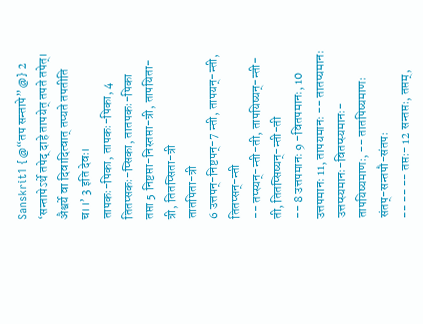Sanskrit1 {@“तप सन्तापे”@} 2 ‘सन्तापेऽर्थे तपेद् दाहे तापयेत् तपते तपेत्।
अैश्वर्ये वा दिवादित्वात् तप्यते तपतीति च।।’ 3 इति देवः।
तापकः-पिका, तापकः-पिका, 4 तितप्सकः-प्सिका, तातपकः-पिका
तप्ता 5 निष्टप्ता-निस्तप्ता-त्री, तापयिता-त्री, तितप्सिता-त्री
तातपिता-त्री
6 उत्तपन्-निष्टपन्-7 न्ती, तापयन्-न्ती, तितप्सन्-न्ती
-- तप्स्यन्-न्ती-ती, तापयिष्यन्-न्ती-ती, तितप्सिष्यन्-न्ती-ती
-- 8 उत्तपमानः 9 -वितपमानः, 10 उत्तपमानः 11, तापयमानः -- तातप्यमानः
उत्तप्स्यमानः-वितप्स्यमानः-तापयिष्यमाणः, -- तातपिष्यमाणः
संतप्-सन्तपौ-संतपः
-- -- -- तप्तः- 12 सन्तप्तः, तप्तम्,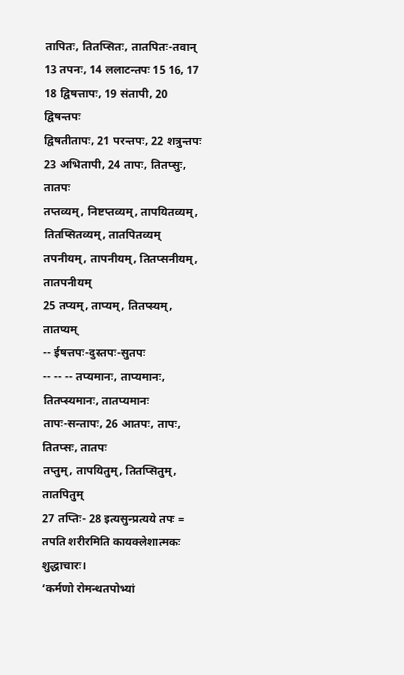तापितः, तितप्सितः, तातपितः-तवान्
13 तपनः, 14 ललाटन्तपः 15 16, 17 18 द्विषत्तापः, 19 संतापी, 20 द्विषन्तपः
द्विषतीतापः, 21 परन्तपः, 22 शत्रुन्तपः 23 अभितापी, 24 तापः, तितप्सुः, तातपः
तप्तव्यम्, निष्टप्तव्यम्, तापयितव्यम्, तितप्सितव्यम्, तातपितव्यम्
तपनीयम्, तापनीयम्, तितप्सनीयम्, तातपनीयम्
25 तप्यम्, ताप्यम्, तितप्स्यम्, तातप्यम्
-- ईषत्तपः-दुस्तपः-सुतपः
-- -- -- तप्यमानः, ताप्यमानः, तितप्स्यमानः, तातप्यमानः
तापः-सन्तापः, 26 आतपः, तापः, तितप्सः, तातपः
तप्तुम्, तापयितुम्, तितप्सितुम्, तातपितुम्
27 तप्तिः- 28 इत्यसुन्प्रत्यये तपः = तपति शरीरमिति कायक्लेशात्मकः शुद्धाचारः।
‘कर्मणो रोमन्थतपोभ्यां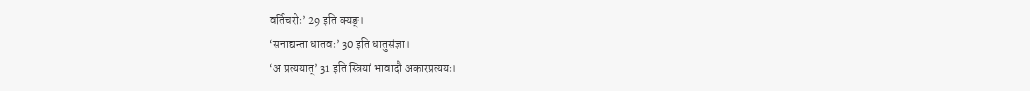वर्तिचरोः’ 29 इति क्यङ्।
‘सनाद्यन्ता धातवः’ 30 इति धातुसंज्ञा।
‘अ प्रत्ययात्’ 31 इति स्त्रियां भावादौ अकारप्रत्ययः।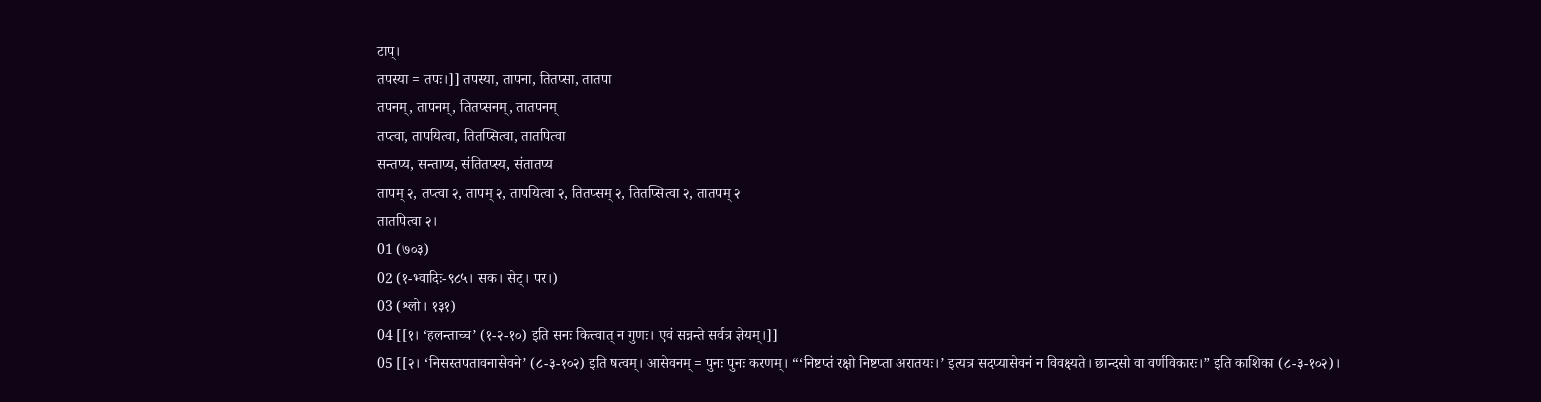टाप्।
तपस्या = तपः।]] तपस्या, तापना, तितप्सा, तातपा
तपनम्, तापनम्, तितप्सनम्, तातपनम्
तप्त्वा, तापयित्वा, तितप्सित्वा, तातपित्वा
सन्तप्य, सन्ताप्य, संतितप्स्य, संतातप्य
तापम् २, तप्त्वा २, तापम् २, तापयित्वा २, तितप्सम् २, तितप्सित्वा २, तातपम् २
तातपित्वा २।
01 (७०३)
02 (१-भ्वादिः-९८५। सक। सेट्। पर।)
03 (श्लो। १३१)
04 [[१। ‘हलन्ताच्च’ (१-२-१०) इति सनः कित्त्वात् न गुणः। एवं सन्नन्ते सर्वत्र ज्ञेयम्।]]
05 [[२। ‘निसस्तपतावनासेवने’ (८-३-१०२) इति षत्वम्। आसेवनम् = पुनः पुनः करणम्। “‘निष्टप्तं रक्षो निष्टप्ता अरातयः।’ इत्यत्र सदप्यासेवनं न विवक्ष्यते। छान्दसो वा वर्णविकारः।” इति काशिका (८-३-१०२)।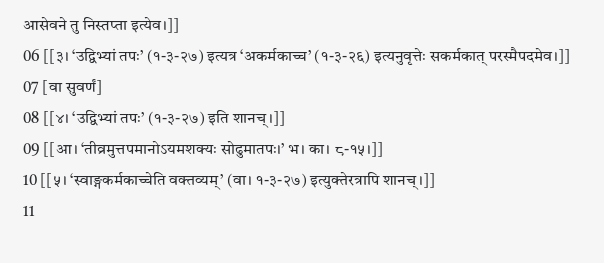आसेवने तु निस्तप्ता इत्येव।]]
06 [[३। ‘उद्विभ्यां तपः’ (१-३-२७) इत्यत्र ‘अकर्मकाच्च’ (१-३-२६) इत्यनुवृत्तेः सकर्मकात् परस्मैपदमेव।]]
07 [वा सुवर्णं]
08 [[४। ‘उद्विभ्यां तपः’ (१-३-२७) इति शानच्।]]
09 [[आ। ‘तीव्रमुत्तपमानोऽयमशक्यः सोढुमातपः।’ भ। का। ८-१५।]]
10 [[५। ‘स्वाङ्गकर्मकाच्चेति वक्तव्यम्’ (वा। १-३-२७) इत्युक्तेरत्रापि शानच्।]]
11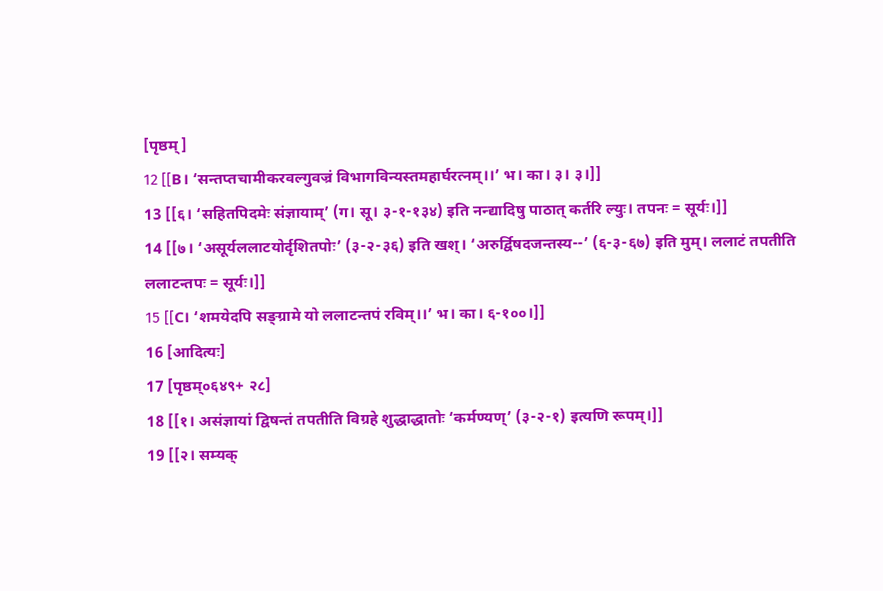[पृष्ठम्]
12 [[B। ‘सन्तप्तचामीकरवल्गुवज्रं विभागविन्यस्तमहार्घरत्नम्।।’ भ। का। ३। ३।]]
13 [[६। ‘सहितपिदमेः संज्ञायाम्’ (ग। सू। ३-१-१३४) इति नन्द्यादिषु पाठात् कर्तरि ल्युः। तपनः = सूर्यः।]]
14 [[७। ‘असूर्यललाटयोर्दृशितपोः’ (३-२-३६) इति खश्। ‘अरुर्द्विषदजन्तस्य--’ (६-३-६७) इति मुम्। ललाटं तपतीति ललाटन्तपः = सूर्यः।]]
15 [[C। ‘शमयेदपि सङ्ग्रामे यो ललाटन्तपं रविम्।।’ भ। का। ६-१००।]]
16 [आदित्यः]
17 [पृष्ठम्०६४९+ २८]
18 [[१। असंज्ञायां द्विषन्तं तपतीति विग्रहे शुद्धाद्धातोः ‘कर्मण्यण्’ (३-२-१) इत्यणि रूपम्।]]
19 [[२। सम्यक्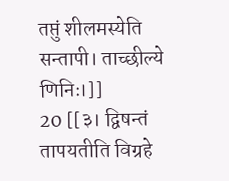तप्तुं शीलमस्येति सन्तापी। ताच्छील्ये णिनिः।]]
20 [[३। द्विषन्तं तापयतीति विग्रहे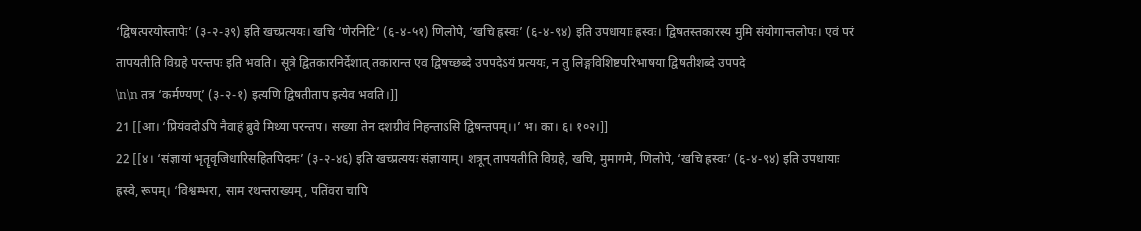‘द्विषत्परयोस्तापेः’ (३-२-३९) इति खच्प्रत्ययः। खचि ‘णेरनिटि’ (६-४-५१) णिलोपे, ‘खचि ह्रस्वः’ (६-४-९४) इति उपधायाः ह्रस्वः। द्विषतस्तकारस्य मुमि संयोगान्तलोपः। एवं परं तापयतीति विग्रहे परन्तपः इति भवति। सूत्रे द्वितकारनिर्देशात् तकारान्त एव द्विषच्छब्दे उपपदेऽयं प्रत्ययः, न तु लिङ्गविशिष्टपरिभाषया द्विषतीशब्दे उपपदे
\n\n तत्र ‘कर्मण्यण्’ (३-२-१) इत्यणि द्विषतीताप इत्येव भवति।]]
21 [[आ। ‘प्रियंवदोऽपि नैवाहं ब्रुवे मिथ्या परन्तप। सख्या तेन दशग्रीवं निहन्ताऽसि द्विषन्तपम्।।’ भ। का। ६। १०२।]]
22 [[४। ‘संज्ञायां भृतॄवृजिधारिसहितपिदमः’ (३-२-४६) इति खच्प्रत्ययः संज्ञायाम्। शत्रून् तापयतीति विग्रहे, खचि, मुमागमे, णिलोपे, ‘खचि ह्रस्वः’ (६-४-९४) इति उपधायाः ह्रस्वे, रूपम्। ‘विश्वम्भरा, साम रथन्तराख्यम्, पतिंवरा चापि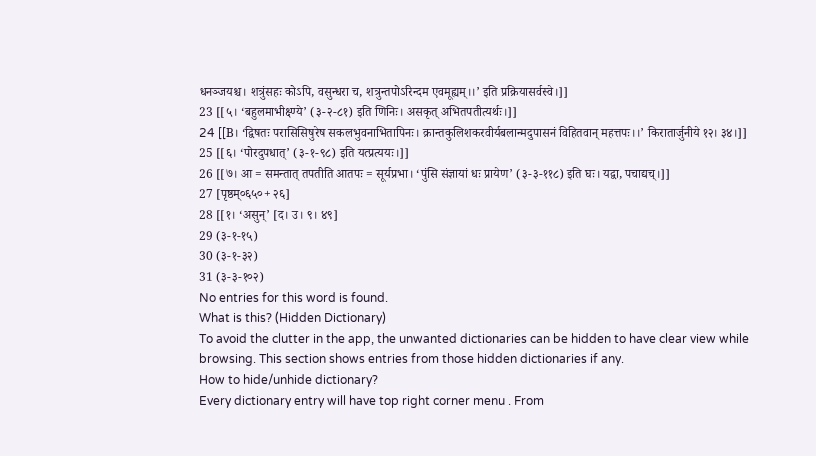धनञ्जयश्च। शत्रुंसहः कोऽपि, वसुन्धरा च, शत्रुन्तपोऽरिन्दम एवमूह्यम्।।’ इति प्रक्रियासर्वस्वे।]]
23 [[५। ‘बहुलमाभीक्ष्ण्ये’ (३-२-८१) इति णिनिः। असकृत् अभितपतीत्यर्थः।]]
24 [[B। ‘द्विषतः परासिसिषुरेष सकलभुवनाभितापिनः। क्रान्तकुलिशकरवीर्यबलान्मदुपासनं विहितवान् महत्तपः।।’ किरातार्जुनीये १२। ३४।]]
25 [[६। ‘पोरदुपधात्’ (३-१-९८) इति यत्प्रत्ययः।]]
26 [[७। आ = समन्तात् तपतीति आतपः = सूर्यप्रभा। ‘पुंसि संज्ञायां धः प्रायेण’ (३-३-११८) इति घः। यद्वा, पचाद्यच्।]]
27 [पृष्ठम्०६५०+ २६]
28 [[१। ‘असुन्’ [द। उ। ९। ४९]
29 (३-१-१५)
30 (३-१-३२)
31 (३-३-१०२)
No entries for this word is found.
What is this? (Hidden Dictionary)
To avoid the clutter in the app, the unwanted dictionaries can be hidden to have clear view while browsing. This section shows entries from those hidden dictionaries if any.
How to hide/unhide dictionary?
Every dictionary entry will have top right corner menu . From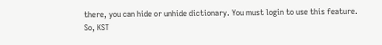there, you can hide or unhide dictionary. You must login to use this feature. So, KST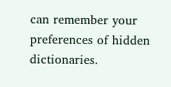can remember your preferences of hidden dictionaries.